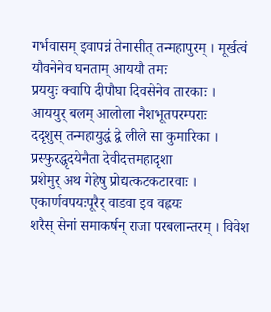गर्भवासम् इवापन्नं तेनासीत् तन्महापुरम् । मूर्खत्वं यौवनेनेव घनताम् आययौ तमः
प्रययुः क्वापि दीपौघा दिवसेनेव तारकाः । आययुर् बलम् आलोला नैशभूतपरम्पराः
ददृशुस् तन्महायुद्धं द्वे लीले सा कुमारिका । प्रस्फुरद्धृदयेनैता देवीदत्तमहादृशा
प्रशेमुर् अथ गेहेषु प्रोद्यत्कटकटारवाः । एकार्णवपयःपूरैर् वाडवा इव वह्नयः
शरैस् सेनां समाकर्षन् राजा परबलान्तरम् । विवेश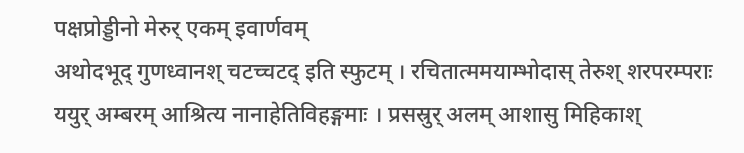पक्षप्रोड्डीनो मेरुर् एकम् इवार्णवम्
अथोदभूद् गुणध्वानश् चटच्चटद् इति स्फुटम् । रचितात्ममयाम्भोदास् तेरुश् शरपरम्पराः
ययुर् अम्बरम् आश्रित्य नानाहेतिविहङ्गमाः । प्रसस्रुर् अलम् आशासु मिहिकाश्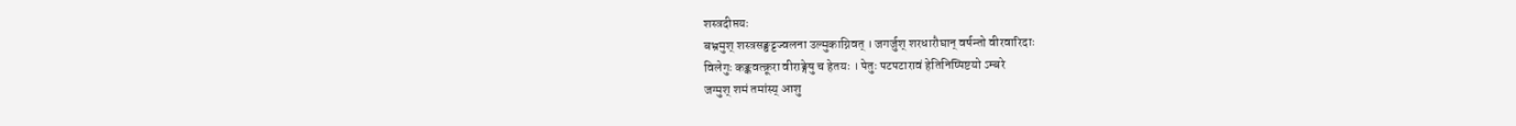शस्त्रदीप्तयः
बभ्रमुश् शस्त्रसङ्घट्टज्वलना उल्मुकाग्निवत् । जगर्जुश् शरधारौघान् वर्षन्तो वीरवारिदाः
विलेगुः कङ्कवत्क्रूरा वीराङ्गेषु च हेतयः । पेतुः पटपटारावं हेतिनिष्पिष्टयो ऽम्बरे
जग्मुश् शमं तमांस्य् आशु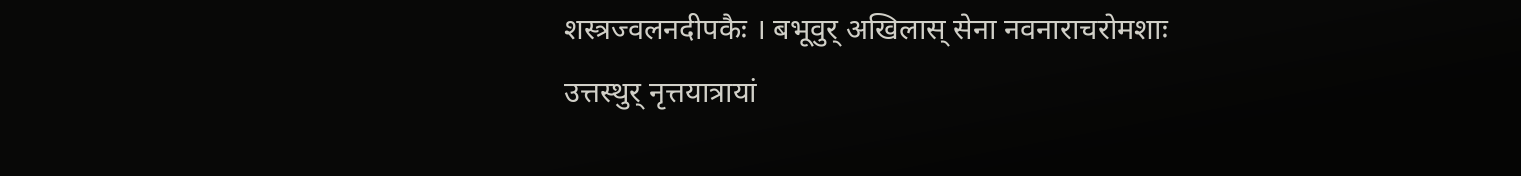शस्त्रज्वलनदीपकैः । बभूवुर् अखिलास् सेना नवनाराचरोमशाः
उत्तस्थुर् नृत्तयात्रायां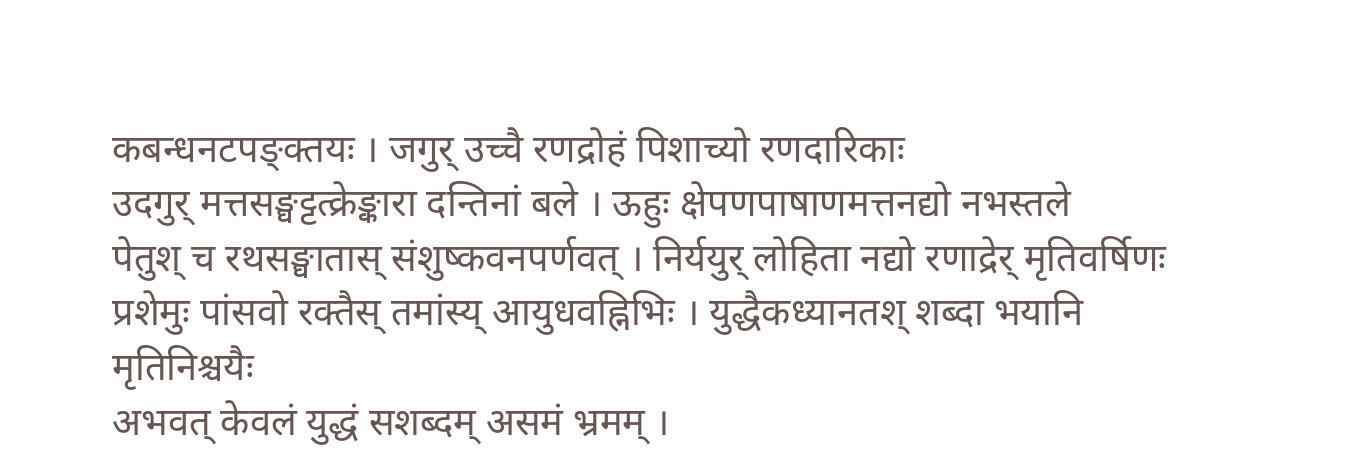कबन्धनटपङ्क्तयः । जगुर् उच्चै रणद्रोहं पिशाच्यो रणदारिकाः
उदगुर् मत्तसङ्घट्टत्क्रेङ्कारा दन्तिनां बले । ऊहुः क्षेपणपाषाणमत्तनद्यो नभस्तले
पेतुश् च रथसङ्घातास् संशुष्कवनपर्णवत् । निर्ययुर् लोहिता नद्यो रणाद्रेर् मृतिवर्षिणः
प्रशेमुः पांसवो रक्तैस् तमांस्य् आयुधवह्निभिः । युद्धैकध्यानतश् शब्दा भयानि मृतिनिश्चयैः
अभवत् केवलं युद्धं सशब्दम् असमं भ्रमम् ।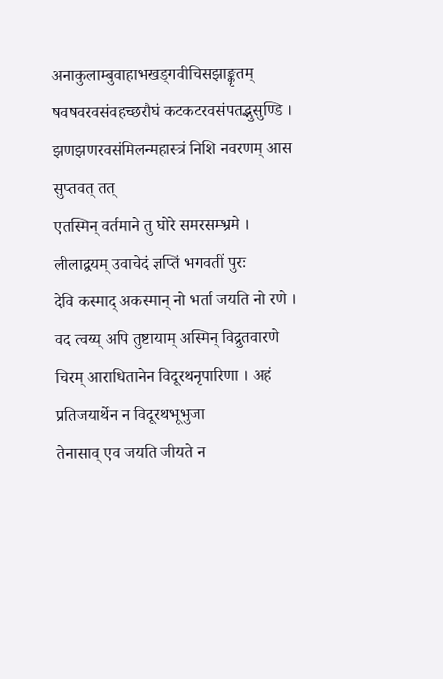अनाकुलाम्बुवाहाभखड्गवीचिसझाङ्कृतम्
षवषवरवसंवहच्छरौघं कटकटरवसंपतद्भुसुण्डि । झणझणरवसंमिलन्महास्त्रं निशि नवरणम् आस सुप्तवत् तत्
एतस्मिन् वर्तमाने तु घोरे समरसम्भ्रमे । लीलाद्वयम् उवाचेदं ज्ञप्तिं भगवतीं पुरः
देवि कस्माद् अकस्मान् नो भर्ता जयति नो रणे । वद त्वय्य् अपि तुष्टायाम् अस्मिन् विद्रुतवारणे
चिरम् आराधितानेन विदूरथनृपारिणा । अहं प्रतिजयार्थेन न विदूरथभूभुजा
तेनासाव् एव जयति जीयते न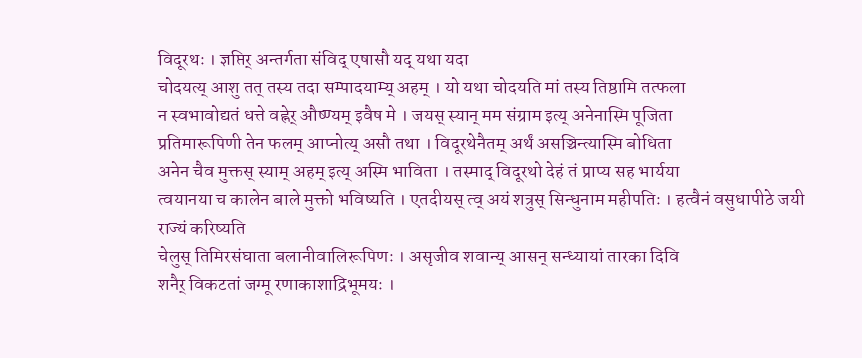विदूरथः । ज्ञप्तिर् अन्तर्गता संविद् एषासौ यद् यथा यदा
चोदयत्य् आशु तत् तस्य तदा सम्पादयाम्य् अहम् । यो यथा चोदयति मां तस्य तिष्ठामि तत्फला
न स्वभावोद्यतं धत्ते वह्नेर् औष्ण्यम् इवैष मे । जयस् स्यान् मम संग्राम इत्य् अनेनास्मि पूजिता
प्रतिमारूपिणी तेन फलम् आप्नोत्य् असौ तथा । विदूरथेनैतम् अर्थं असञ्चिन्त्यास्मि बोधिता
अनेन चैव मुक्तस् स्याम् अहम् इत्य् अस्मि भाविता । तस्माद् विदूरथो देहं तं प्राप्य सह भार्यया
त्वयानया च कालेन बाले मुक्तो भविष्यति । एतदीयस् त्व् अयं शत्रुस् सिन्धुनाम महीपतिः । हत्वैनं वसुधापीठे जयी राज्यं करिष्यति
चेलुस् तिमिरसंघाता बलानीवालिरूपिणः । असृजीव शवान्य् आसन् सन्ध्यायां तारका दिवि
शनैर् विकटतां जग्मू रणाकाशाद्रिभूमयः ।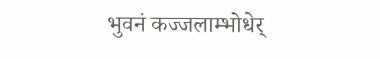भुवनं कज्जलाम्भोधेर्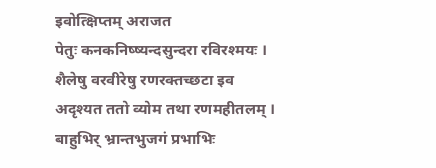इवोत्क्षिप्तम् अराजत
पेतुः कनकनिष्ष्यन्दसुन्दरा रविरश्मयः । शैलेषु वरवीरेषु रणरक्तच्छटा इव
अदृश्यत ततो व्योम तथा रणमहीतलम् । बाहुभिर् भ्रान्तभुजगं प्रभाभिः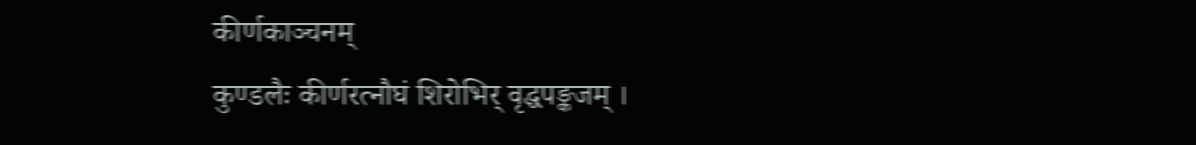कीर्णकाञ्चनम्
कुण्डलैः कीर्णरत्नौघं शिरोभिर् वृद्धपङ्कजम् ।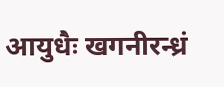आयुधैः खगनीरन्ध्रं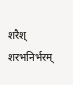शरैश् शरभनिर्भरम्